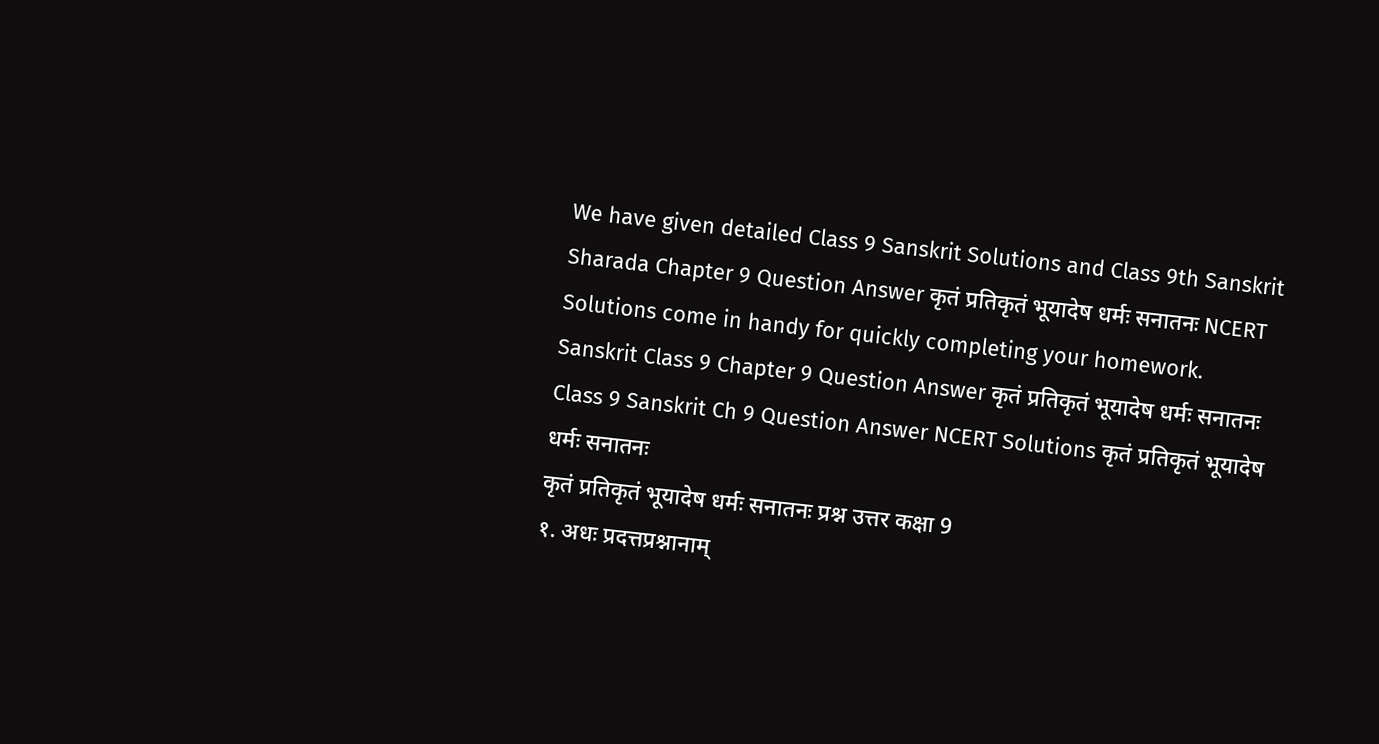We have given detailed Class 9 Sanskrit Solutions and Class 9th Sanskrit Sharada Chapter 9 Question Answer कृतं प्रतिकृतं भूयादेष धर्मः सनातनः NCERT Solutions come in handy for quickly completing your homework.
Sanskrit Class 9 Chapter 9 Question Answer कृतं प्रतिकृतं भूयादेष धर्मः सनातनः
Class 9 Sanskrit Ch 9 Question Answer NCERT Solutions कृतं प्रतिकृतं भूयादेष धर्मः सनातनः
कृतं प्रतिकृतं भूयादेष धर्मः सनातनः प्रश्न उत्तर कक्षा 9
१. अधः प्रदत्तप्रश्नानाम्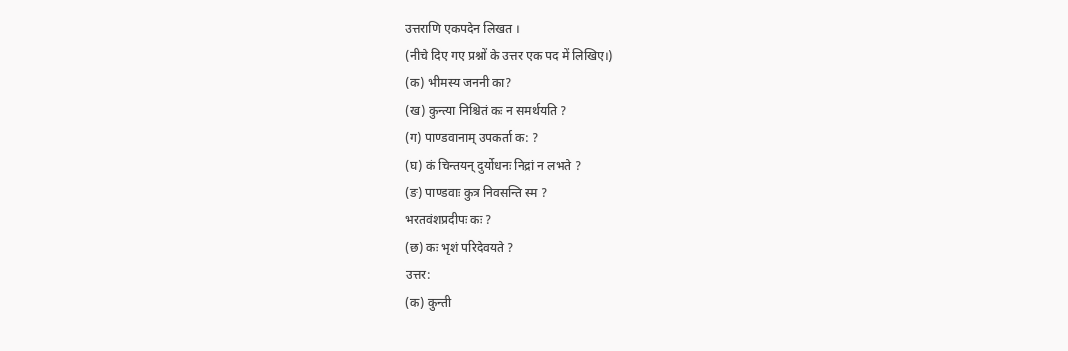उत्तराणि एकपदेन लिखत ।
(नीचे दिए गए प्रश्नों के उत्तर एक पद में लिखिए।)
(क) भीमस्य जननी का?
(ख) कुन्त्या निश्चितं कः न समर्थयति ?
(ग) पाण्डवानाम् उपकर्ता क: ?
(घ) कं चिन्तयन् दुर्योधनः निद्रां न लभते ?
(ङ) पाण्डवाः कुत्र निवसन्ति स्म ?
भरतवंशप्रदीपः कः ?
(छ) कः भृशं परिदेवयते ?
उत्तर:
(क) कुन्ती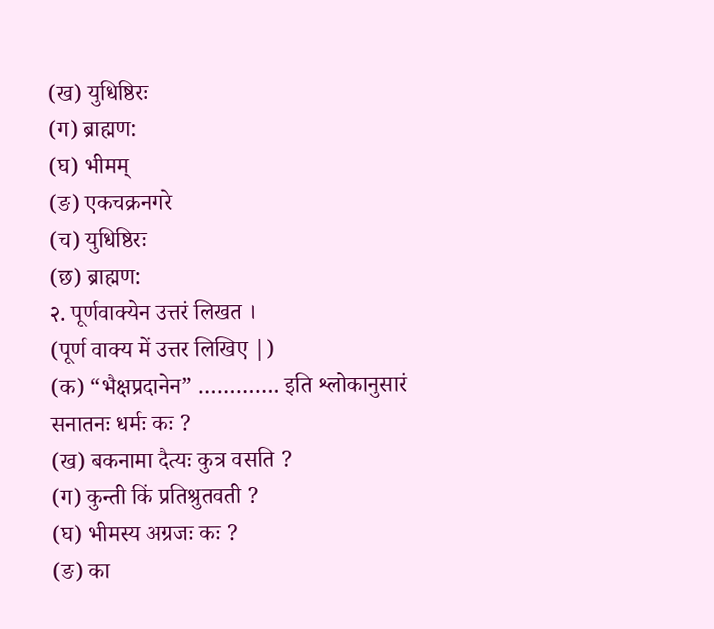(ख) युधिष्ठिरः
(ग) ब्राह्मण:
(घ) भीमम्
(ङ) एकचक्रनगरे
(च) युधिष्ठिरः
(छ) ब्राह्मण:
२. पूर्णवाक्येन उत्तरं लिखत ।
(पूर्ण वाक्य में उत्तर लिखिए |)
(क) “भैक्षप्रदानेन” …………. इति श्लोकानुसारं सनातनः धर्मः कः ?
(ख) बकनामा दैत्यः कुत्र वसति ?
(ग) कुन्ती किं प्रतिश्रुतवती ?
(घ) भीमस्य अग्रजः कः ?
(ङ) का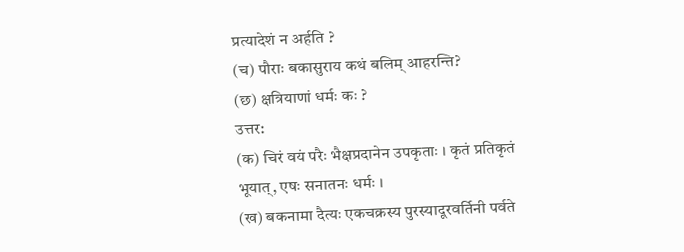प्रत्यादेशं न अर्हति ?
(च) पौराः बकासुराय कथं बलिम् आहरन्ति?
(छ) क्षत्रियाणां धर्मः कः ?
उत्तर:
(क) चिरं वयं परैः भैक्षप्रदानेन उपकृताः । कृतं प्रतिकृतं भूयात्, एषः सनातनः धर्मः ।
(ख) बकनामा दैत्यः एकचक्रस्य पुरस्यादूरवर्तिनी पर्वते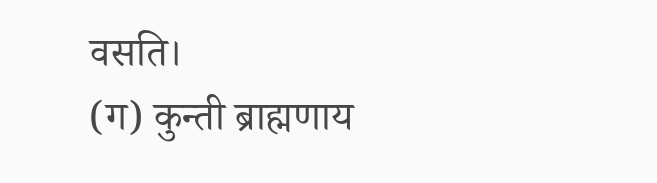वसति।
(ग) कुन्ती ब्राह्मणाय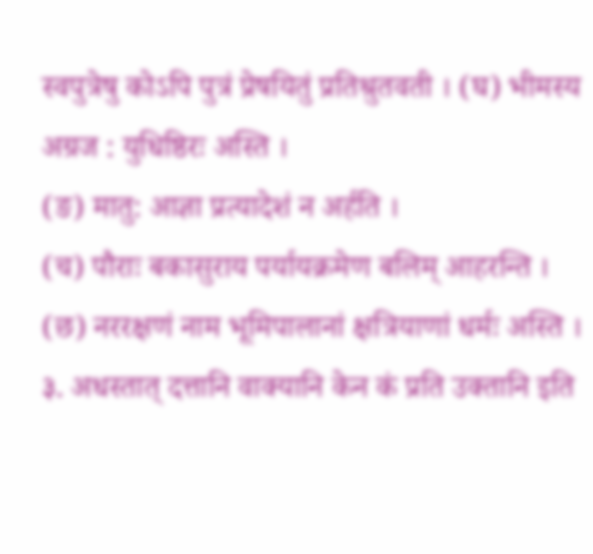स्वपुत्रेषु कोऽपि पुत्रं प्रेषयितुं प्रतिश्रुतवती । (घ) भीमस्य अग्रज : युधिष्ठिरः अस्ति ।
(ङ) मातु: आज्ञा प्रत्यादेशं न अर्हति ।
(च) पौराः बकासुराय पर्यायक्रमेण बलिम् आहरन्ति ।
(छ) नररक्षणं नाम भूमिपालानां क्षत्रियाणां धर्मः अस्ति ।
३. अधस्तात् दत्तानि वाक्यानि केन कं प्रति उक्तानि इति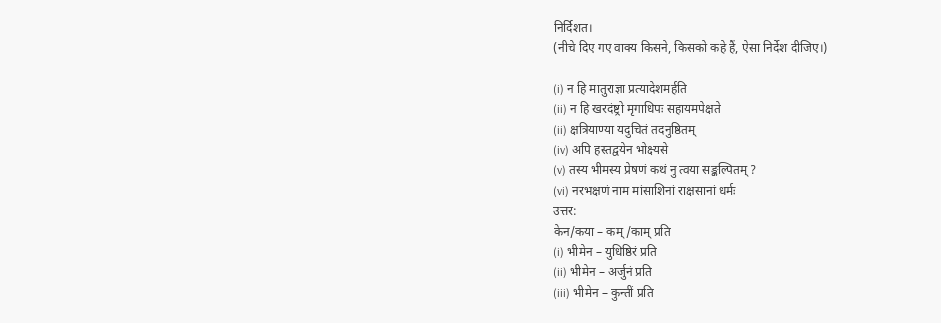निर्दिशत।
(नीचे दिए गए वाक्य किसने, किसको कहे हैं, ऐसा निर्देश दीजिए।)

(i) न हि मातुराज्ञा प्रत्यादेशमर्हति
(ii) न हि खरदंष्ट्रो मृगाधिपः सहायमपेक्षते
(ii) क्षत्रियाण्या यदुचितं तदनुष्ठितम्
(iv) अपि हस्तद्वयेन भोक्ष्यसे
(v) तस्य भीमस्य प्रेषणं कथं नु त्वया सङ्कल्पितम् ?
(vi) नरभक्षणं नाम मांसाशिनां राक्षसानां धर्मः
उत्तर:
केन/कया – कम् /काम् प्रति
(i) भीमेन – युधिष्ठिरं प्रति
(ii) भीमेन – अर्जुनं प्रति
(iii) भीमेन – कुन्तीं प्रति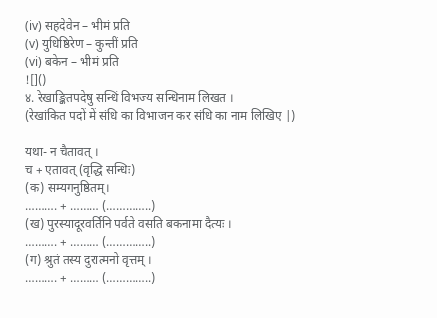(iv) सहदेवेन – भीमं प्रति
(v) युधिष्ठिरेण – कुन्तीं प्रति
(vi) बकेन – भीमं प्रति
![]()
४. रेखाङ्कितपदेषु सन्धिं विभज्य सन्धिनाम लिखत ।
(रेखांकित पदों में संधि का विभाजन कर संधि का नाम लिखिए |)

यथा- न चैतावत् ।
च + एतावत् (वृद्धि सन्धिः)
(क) सम्यगनुष्ठितम्।
………. + ……… (…………..)
(ख) पुरस्यादूरवर्तिनि पर्वते वसति बकनामा दैत्यः ।
………. + ……… (…………..)
(ग) श्रुतं तस्य दुरात्मनो वृत्तम् ।
………. + ……… (…………..)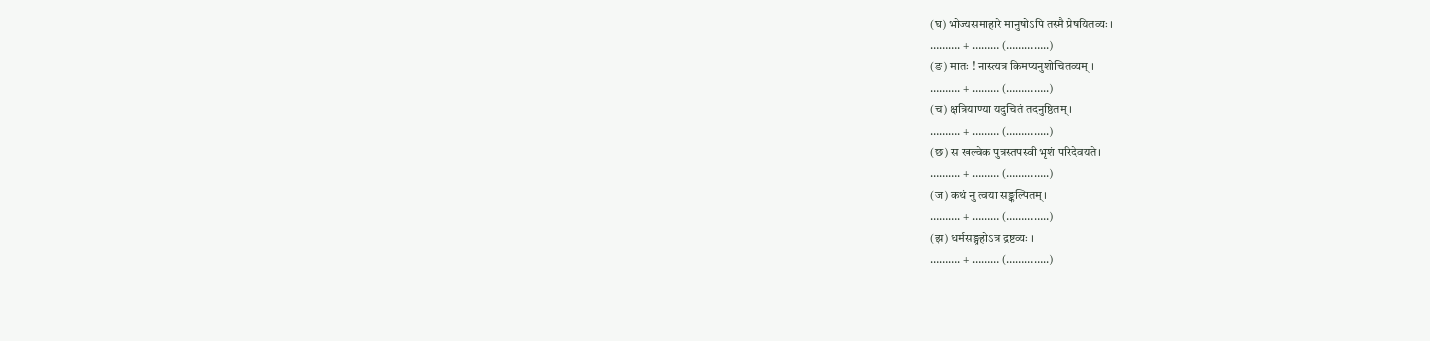(घ) भोज्यसमाहारे मानुषोऽपि तस्मै प्रेषयितव्यः ।
………. + ……… (…………..)
(ङ) मातः ! नास्त्यत्र किमप्यनुशोचितव्यम् ।
………. + ……… (…………..)
(च) क्षत्रियाण्या यदुचितं तदनुष्ठितम् ।
………. + ……… (…………..)
(छ) स खल्वेक पुत्रस्तपस्वी भृशं परिदेवयते।
………. + ……… (…………..)
(ज) कथं नु त्वया सङ्कल्पितम् ।
………. + ……… (…………..)
(झ) धर्मसङ्ग्रहोऽत्र द्रष्टव्यः ।
………. + ……… (…………..)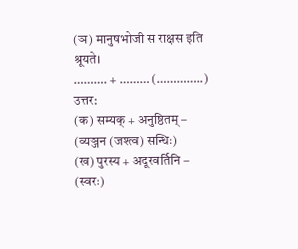(ञ) मानुषभोजी स राक्षस इति श्रूयते।
………. + ……… (…………..)
उत्तर:
(क) सम्यक् + अनुष्ठितम् – (व्यञ्जन (जश्त्व) सन्धिः)
(ख) पुरस्य + अदूरवर्तिनि – (स्वरः)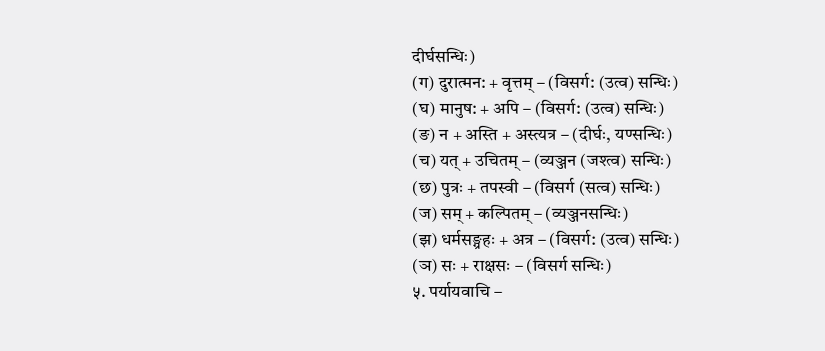दीर्घसन्धिः)
(ग) दुरात्मन: + वृत्तम् – (विसर्ग: (उत्व) सन्धिः)
(घ) मानुष: + अपि – (विसर्ग: (उत्व) सन्धिः)
(ङ) न + अस्ति + अस्त्यत्र – (दीर्घः, यण्सन्धिः)
(च) यत् + उचितम् – (व्यञ्जन (जश्त्व) सन्धिः)
(छ) पुत्रः + तपस्वी – (विसर्ग (सत्व) सन्धिः)
(ज) सम् + कल्पितम् – (व्यञ्जनसन्धिः)
(झ) धर्मसङ्ग्रहः + अत्र – (विसर्ग: (उत्व) सन्धिः)
(ञ) सः + राक्षसः – (विसर्ग सन्धिः)
५. पर्यायवाचि –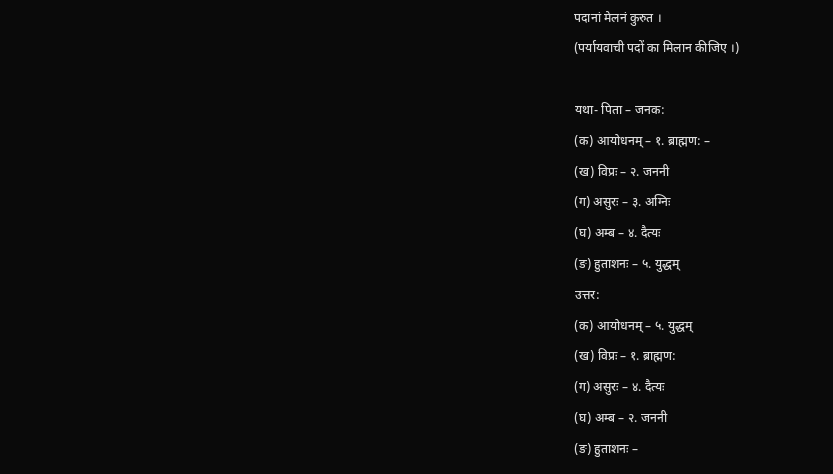पदानां मेलनं कुरुत ।
(पर्यायवाची पदों का मिलान कीजिए ।)

यथा- पिता – जनक:
(क) आयोधनम् – १. ब्राह्मण: –
(ख) विप्रः – २. जननी
(ग) असुरः – ३. अग्निः
(घ) अम्ब – ४. दैत्यः
(ङ) हुताशनः – ५. युद्धम्
उत्तर:
(क) आयोधनम् – ५. युद्धम्
(ख) विप्रः – १. ब्राह्मण:
(ग) असुरः – ४. दैत्यः
(घ) अम्ब – २. जननी
(ङ) हुताशनः –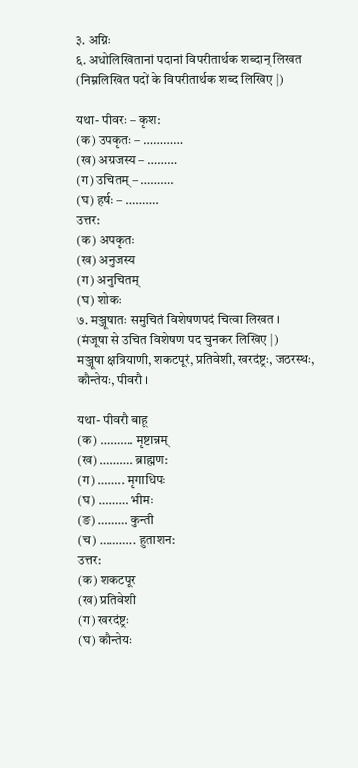३. अग्निः
६. अधोलिखितानां पदानां विपरीतार्थक शब्दान् लिखत
(निम्नलिखित पदों के विपरीतार्थक शब्द लिखिए |)

यथा- पीवरः – कृश:
(क) उपकृतः – …………
(ख) अग्रजस्य – ………
(ग) उचितम् – ……….
(घ) हर्षः – ……….
उत्तर:
(क) अपकृतः
(ख) अनुजस्य
(ग) अनुचितम्
(घ) शोकः
७. मञ्जूषातः समुचितं विशेषणपदं चित्वा लिखत ।
(मंजूषा से उचित विशेषण पद चुनकर लिखिए |)
मञ्जूषा क्षत्रियाणी, शकटपूरं, प्रतिवेशी, खरदंष्ट्रः, जठरस्थः, कौन्तेयः, पीवरौ ।

यथा- पीवरौ बाहू
(क) ………. मृष्टान्नम्
(ख) ………. ब्राह्मण:
(ग) …….. मृगाधिपः
(घ) ……… भीमः
(ङ) ……… कुन्ती
(च) ……….. हुताशन:
उत्तर:
(क) शकटपूर
(ख) प्रतिवेशी
(ग) खरदंष्ट्रः
(घ) कौन्तेयः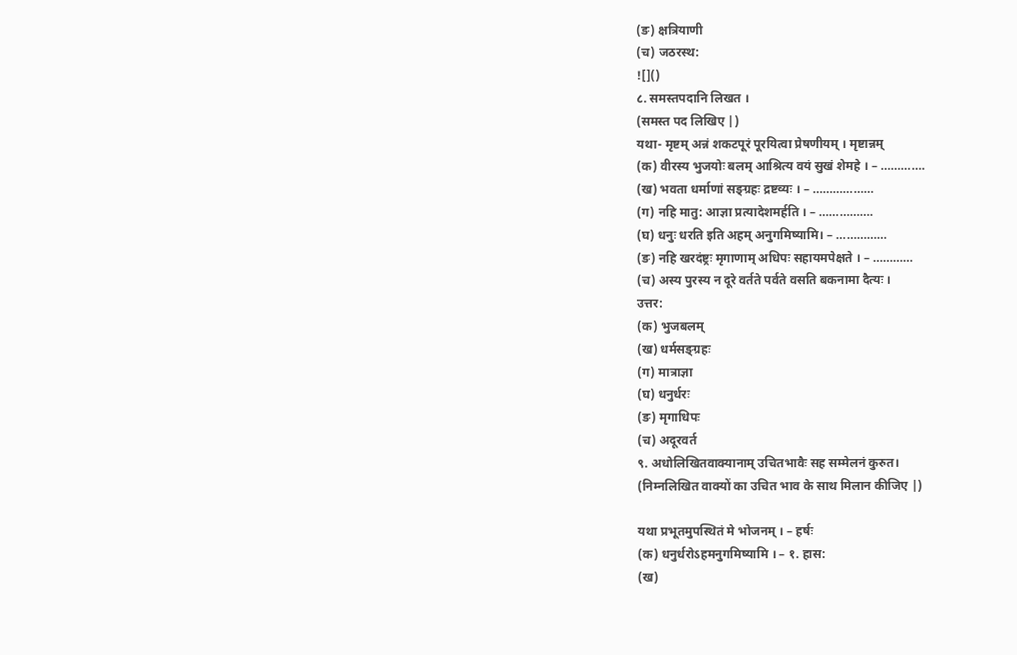(ङ) क्षत्रियाणी
(च) जठरस्थ:
![]()
८. समस्तपदानि लिखत ।
(समस्त पद लिखिए |)
यथा- मृष्टम् अन्नं शकटपूरं पूरयित्वा प्रेषणीयम् । मृष्टान्नम्
(क) वीरस्य भुजयोः बलम् आश्रित्य वयं सुखं शेमहे । – ………….
(ख) भवता धर्माणां सङ्ग्रहः द्रष्टव्यः । – ………………
(ग) नहि मातु: आज्ञा प्रत्यादेशमर्हति । – …………….
(घ) धनुः धरति इति अहम् अनुगमिष्यामि। – ……………
(ङ) नहि खरदंष्ट्रः मृगाणाम् अधिपः सहायमपेक्षते । – …………
(च) अस्य पुरस्य न दूरे वर्तते पर्वते वसति बकनामा दैत्यः ।
उत्तर:
(क) भुजबलम्
(ख) धर्मसङ्ग्रहः
(ग) मात्राज्ञा
(घ) धनुर्धरः
(ङ) मृगाधिपः
(च) अदूरवर्त
९. अधोलिखितवाक्यानाम् उचितभावैः सह सम्मेलनं कुरुत।
(निम्नलिखित वाक्यों का उचित भाव के साथ मिलान कीजिए |)

यथा प्रभूतमुपस्थितं मे भोजनम् । – हर्षः
(क) धनुर्धरोऽहमनुगमिष्यामि । – १. हास:
(ख)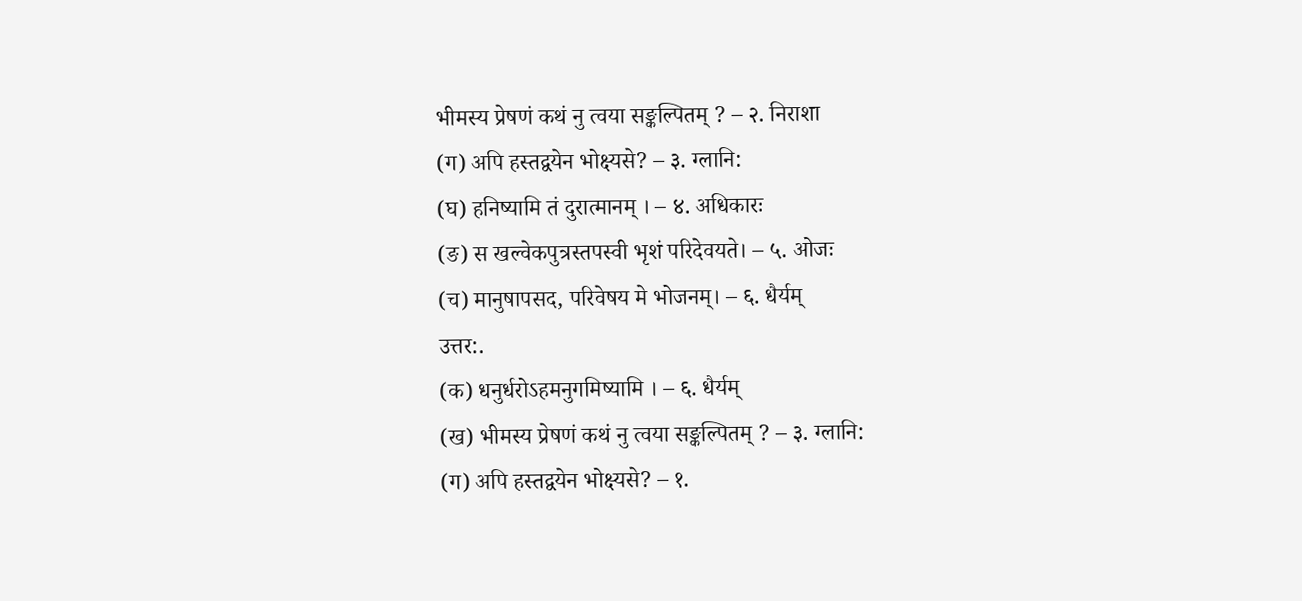भीमस्य प्रेषणं कथं नु त्वया सङ्कल्पितम् ? – २. निराशा
(ग) अपि हस्तद्वयेन भोक्ष्यसे? – ३. ग्लानि:
(घ) हनिष्यामि तं दुरात्मानम् । – ४. अधिकारः
(ङ) स खल्वेकपुत्रस्तपस्वी भृशं परिदेवयते। – ५. ओजः
(च) मानुषापसद, परिवेषय मे भोजनम्। – ६. धैर्यम्
उत्तर:.
(क) धनुर्धरोऽहमनुगमिष्यामि । – ६. धैर्यम्
(ख) भीमस्य प्रेषणं कथं नु त्वया सङ्कल्पितम् ? – ३. ग्लानि:
(ग) अपि हस्तद्वयेन भोक्ष्यसे? – १.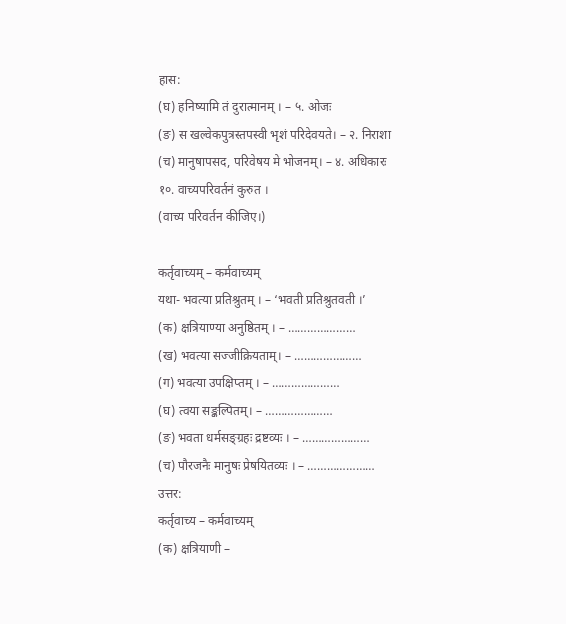हास:
(घ) हनिष्यामि तं दुरात्मानम् । – ५. ओजः
(ङ) स खल्वेकपुत्रस्तपस्वी भृशं परिदेवयते। – २. निराशा
(च) मानुषापसद, परिवेषय मे भोजनम्। – ४. अधिकारः
१०. वाच्यपरिवर्तनं कुरुत ।
(वाच्य परिवर्तन कीजिए।)

कर्तृवाच्यम् – कर्मवाच्यम्
यथा- भवत्या प्रतिश्रुतम् । – ‘भवती प्रतिश्रुतवती ।’
(क) क्षत्रियाण्या अनुष्ठितम् । – …………………
(ख) भवत्या सज्जीक्रियताम्। – …………………
(ग) भवत्या उपक्षिप्तम् । – …………………
(घ) त्वया सङ्कल्पितम्। – …………………
(ङ) भवता धर्मसङ्ग्रहः द्रष्टव्यः । – …………………
(च) पौरजनैः मानुषः प्रेषयितव्यः । – …………………
उत्तर:
कर्तृवाच्य – कर्मवाच्यम्
(क) क्षत्रियाणी –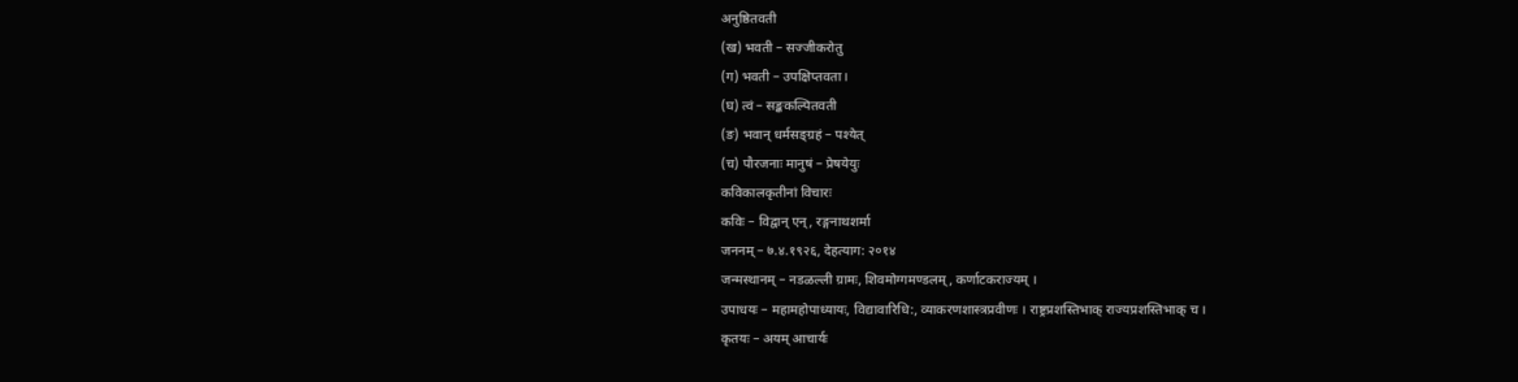अनुष्ठितवती
(ख) भवती – सज्जीकरोतु
(ग) भवती – उपक्षिप्तवता।
(घ) त्वं – सङ्ककल्पितवती
(ङ) भवान् धर्मसङ्ग्रहं – पश्येत्
(च) पौरजनाः मानुषं – प्रेषयेयुः
कविकालकृतीनां विचारः
कविः – विद्वान् एन्, रङ्गनाथशर्मा
जननम् – ७.४.१९२६, देहत्याग: २०१४
जन्मस्थानम् – नडळल्ली ग्रामः, शिवमोग्गमण्डलम्, कर्णाटकराज्यम् ।
उपाधयः – महामहोपाध्यायः, विद्यावारिधि:, व्याकरणशास्त्रप्रवीणः । राष्ट्रप्रशस्तिभाक् राज्यप्रशस्तिभाक् च ।
कृतयः – अयम् आचार्यः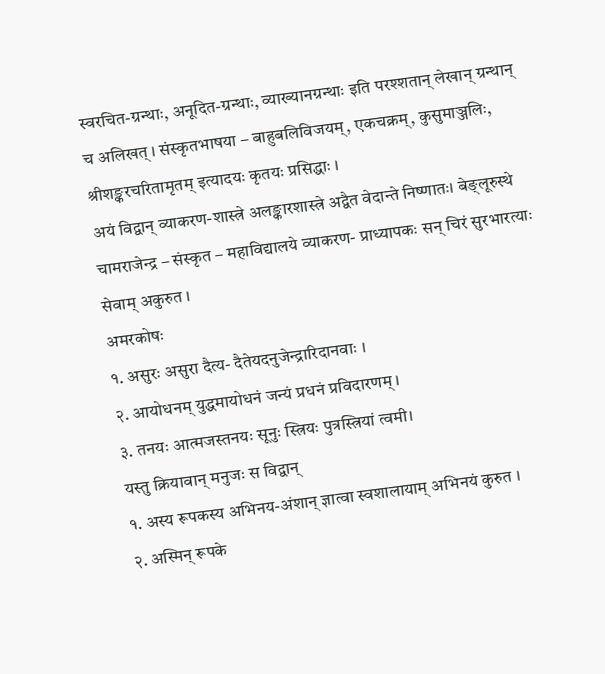स्वरचित-ग्रन्थाः, अनूदित-ग्रन्थाः, व्याख्यानग्रन्थाः इति परश्शतान् लेखान् ग्रन्थान् च अलिखत् । संस्कृतभाषया – बाहुबलिविजयम्, एकचक्रम्, कुसुमाञ्जलिः, श्रीशङ्करचरितामृतम् इत्यादयः कृतयः प्रसिद्धाः ।
अयं विद्वान् व्याकरण-शास्त्रे अलङ्कारशास्त्रे अद्वैत वेदान्ते निष्णातः। बेङ्लूरुस्थे चामराजेन्द्र – संस्कृत – महाविद्यालये व्याकरण- प्राध्यापकः सन् चिरं सुरभारत्याः सेवाम् अकुरुत ।
अमरकोषः
१. असुरः असुरा दैत्य- दैतेयदनुजेन्द्रारिदानवाः ।
२. आयोधनम् युद्धमायोधनं जन्यं प्रधनं प्रविदारणम् ।
३. तनयः आत्मजस्तनयः सूनुः स्त्रियः पुत्रस्त्रियां त्वमी।
यस्तु क्रियावान् मनुजः स विद्वान्
१. अस्य रूपकस्य अभिनय-अंशान् ज्ञात्वा स्वशालायाम् अभिनयं कुरुत ।
२. अस्मिन् रूपके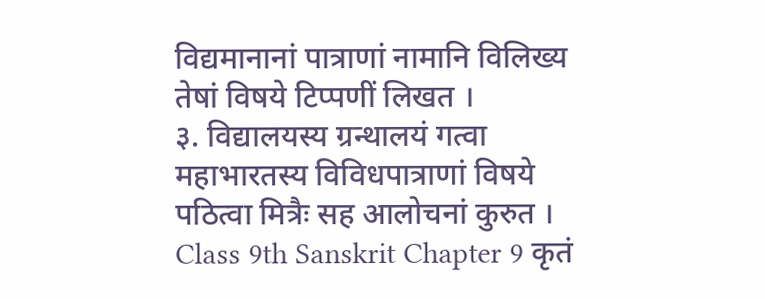विद्यमानानां पात्राणां नामानि विलिख्य तेषां विषये टिप्पणीं लिखत ।
३. विद्यालयस्य ग्रन्थालयं गत्वा महाभारतस्य विविधपात्राणां विषये पठित्वा मित्रैः सह आलोचनां कुरुत ।
Class 9th Sanskrit Chapter 9 कृतं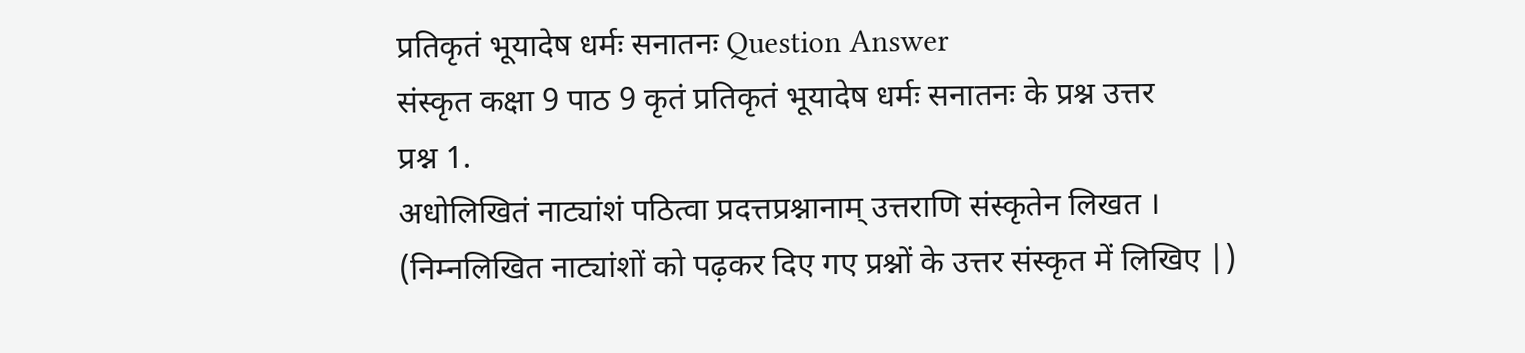प्रतिकृतं भूयादेष धर्मः सनातनः Question Answer
संस्कृत कक्षा 9 पाठ 9 कृतं प्रतिकृतं भूयादेष धर्मः सनातनः के प्रश्न उत्तर
प्रश्न 1.
अधोलिखितं नाट्यांशं पठित्वा प्रदत्तप्रश्नानाम् उत्तराणि संस्कृतेन लिखत ।
(निम्नलिखित नाट्यांशों को पढ़कर दिए गए प्रश्नों के उत्तर संस्कृत में लिखिए |)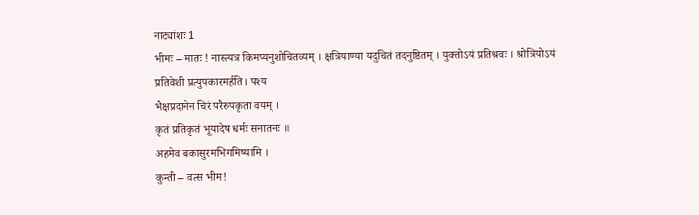नाट्यांशः 1
भीमः – मातः ! नास्त्यत्र किमप्यनुशोचितव्यम् । क्षत्रियाण्या यदुचितं तदनुष्ठितम् । युक्तोऽयं प्रतिश्रवः । श्रोत्रियोऽयं प्रतिवेशी प्रत्युपकारमर्हति। पश्य
भैक्षप्रदानेन चिरं परैरुपकृता वयम् ।
कृतं प्रतिकृतं भूयादेष धर्मः सनातनः ॥
अहमेव बकासुरमभिगमिष्यामि ।
कुन्ती – वत्स भीम!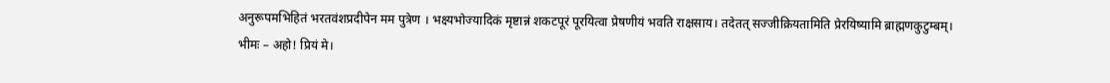अनुरूपमभिहितं भरतवंशप्रदीपेन मम पुत्रेण । भक्ष्यभोज्यादिकं मृष्टान्नं शकटपूरं पूरयित्वा प्रेषणीयं भवति राक्षसाय। तदेतत् सज्जीक्रियतामिति प्रेरयिष्यामि ब्राह्मणकुटुम्बम्।
भीमः – अहो! प्रियं मे।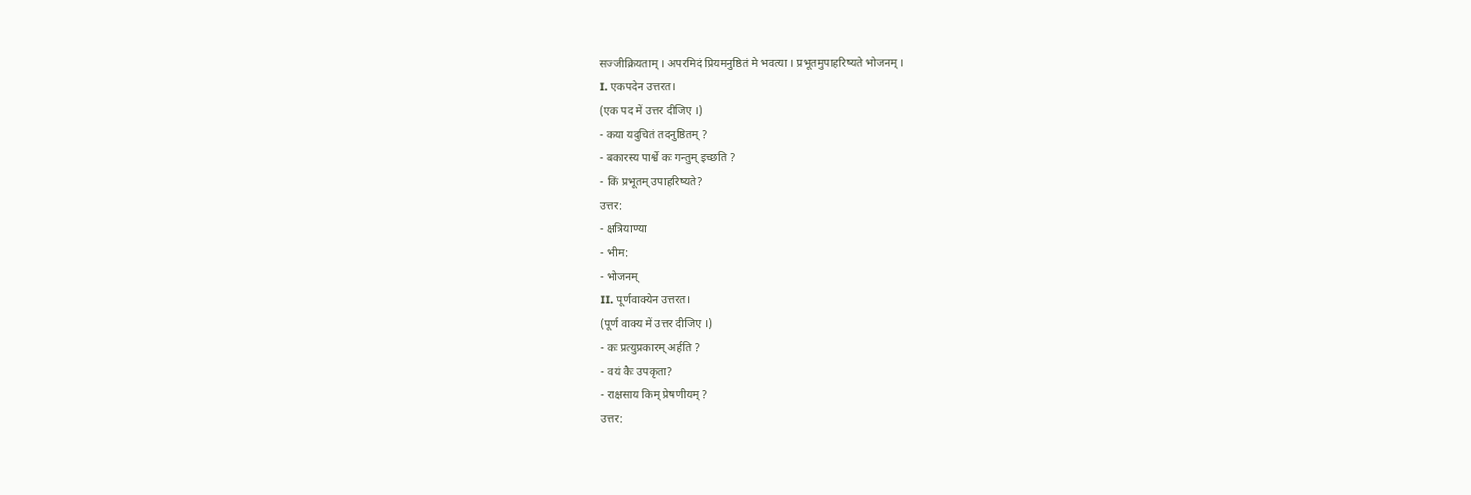सज्जीक्रियताम् । अपरमिदं प्रियमनुष्ठितं मे भवत्या । प्रभूतमुपाहरिष्यते भोजनम् ।
I. एकपदेन उत्तरत।
(एक पद में उत्तर दीजिए ।)
- कया यदुचितं तदनुष्ठितम् ?
- बकारस्य पार्श्वे कः गन्तुम् इच्छति ?
- किं प्रभूतम् उपाहरिष्यते?
उत्तर:
- क्षत्रियाण्या
- भीम:
- भोजनम्
II. पूर्णवाक्येन उत्तरत।
(पूर्ण वाक्य में उत्तर दीजिए ।)
- कः प्रत्युप्रकारम् अर्हति ?
- वयं कैः उपकृता?
- राक्षसाय किम् प्रेषणीयम् ?
उत्तर: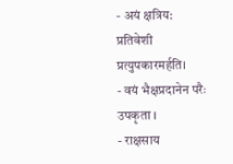- अयं क्षत्रिय: प्रतिवेशी प्रत्युपकारमर्हति।
- वयं भैक्षप्रदानेन परैः उपकृता ।
- राक्षसाय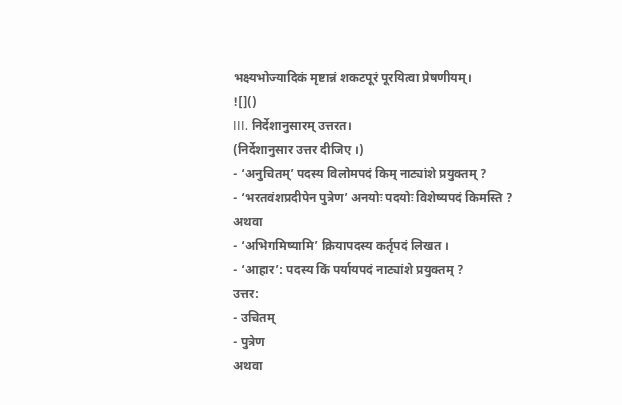भक्ष्यभोज्यादिकं मृष्टान्नं शकटपूरं पूरयित्वा प्रेषणीयम्।
![]()
III. निर्देशानुसारम् उत्तरत।
(निर्देशानुसार उत्तर दीजिए ।)
- ‘अनुचितम्’ पदस्य विलोमपदं किम् नाट्यांशे प्रयुक्तम् ?
- ‘भरतवंशप्रदीपेन पुत्रेण’ अनयोः पदयोः विशेष्यपदं किमस्ति ?
अथवा
- ‘अभिगमिष्यामि’ क्रियापदस्य कर्तृपदं लिखत ।
- ‘आहार’: पदस्य किं पर्यायपदं नाट्यांशे प्रयुक्तम् ?
उत्तर:
- उचितम्
- पुत्रेण
अथवा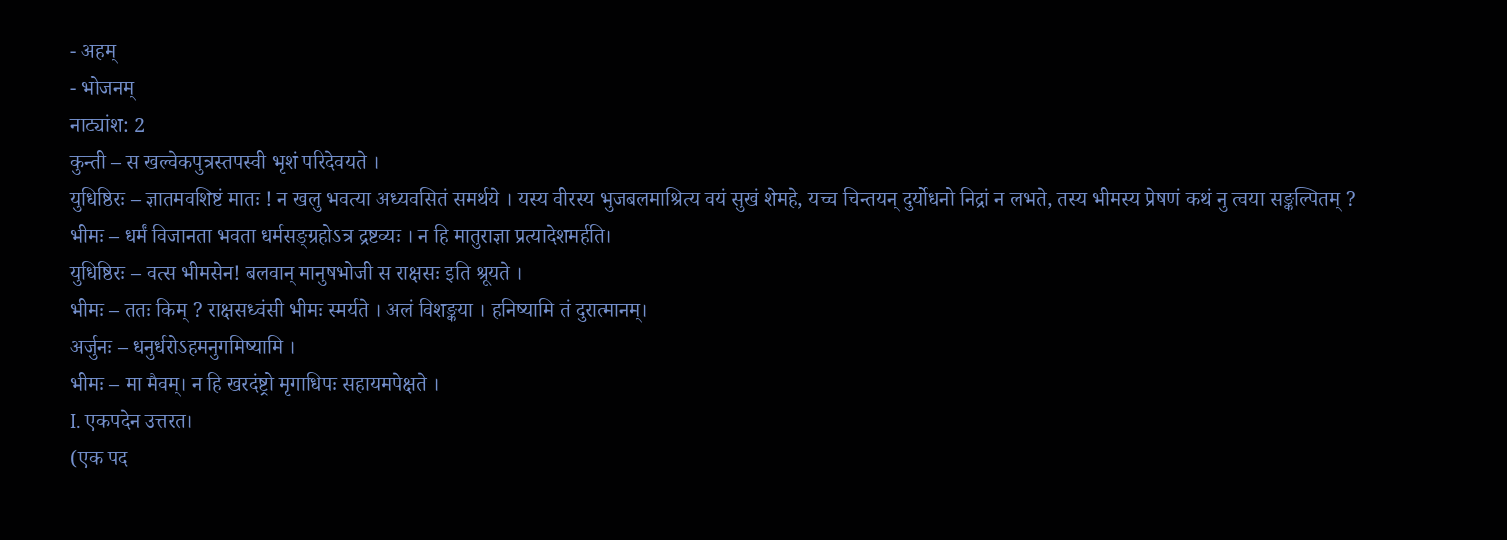- अहम्
- भोजनम्
नाट्यांश: 2
कुन्ती – स खल्वेकपुत्रस्तपस्वी भृशं परिदेवयते ।
युधिष्ठिरः – ज्ञातमवशिष्टं मातः ! न खलु भवत्या अध्यवसितं समर्थये । यस्य वीरस्य भुजबलमाश्रित्य वयं सुखं शेमहे, यच्च चिन्तयन् दुर्योधनो निद्रां न लभते, तस्य भीमस्य प्रेषणं कथं नु त्वया सङ्कल्पितम् ?
भीमः – धर्मं विजानता भवता धर्मसङ्ग्रहोऽत्र द्रष्टव्यः । न हि मातुराज्ञा प्रत्यादेशमर्हति।
युधिष्ठिरः – वत्स भीमसेन! बलवान् मानुषभोजी स राक्षसः इति श्रूयते ।
भीमः – ततः किम् ? राक्षसध्वंसी भीमः स्मर्यते । अलं विशङ्कया । हनिष्यामि तं दुरात्मानम्।
अर्जुनः – धनुर्धरोऽहमनुगमिष्यामि ।
भीमः – मा मैवम्। न हि खरदंष्ट्रो मृगाधिपः सहायमपेक्षते ।
I. एकपदेन उत्तरत।
(एक पद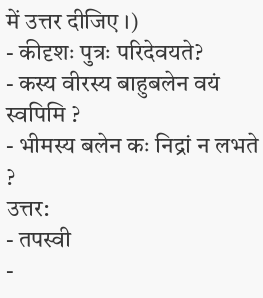में उत्तर दीजिए ।)
- कीदृशः पुत्रः परिदेवयते?
- कस्य वीरस्य बाहुबलेन वयं स्वपिमि ?
- भीमस्य बलेन कः निद्रां न लभते ?
उत्तर:
- तपस्वी
-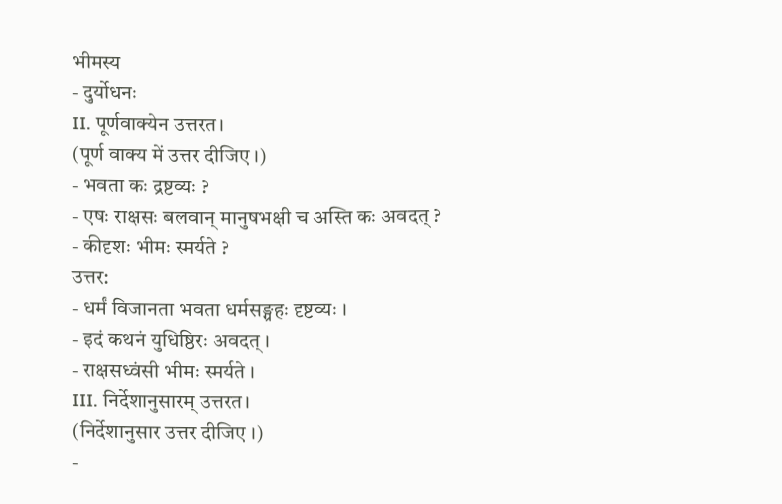भीमस्य
- दुर्योधनः
II. पूर्णवाक्येन उत्तरत।
(पूर्ण वाक्य में उत्तर दीजिए ।)
- भवता कः द्रष्टव्यः ?
- एषः राक्षसः बलवान् मानुषभक्षी च अस्ति कः अवदत् ?
- कीदृशः भीमः स्मर्यते ?
उत्तर:
- धर्मं विजानता भवता धर्मसङ्ग्रहः दृष्टव्यः ।
- इदं कथनं युधिष्ठिरः अवदत् ।
- राक्षसध्वंसी भीमः स्मर्यते ।
III. निर्देशानुसारम् उत्तरत।
(निर्देशानुसार उत्तर दीजिए ।)
-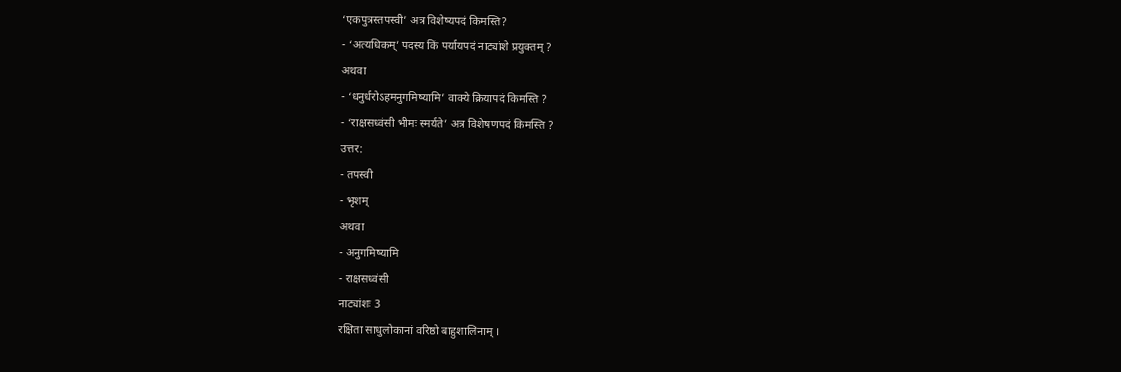‘एकपुत्रस्तपस्वी’ अत्र विशेष्यपदं किमस्ति?
- ‘अत्यधिकम्’ पदस्य किं पर्यायपदं नाट्यांशे प्रयुक्तम् ?
अथवा
- ‘धनुर्धरोऽहमनुगमिष्यामि’ वाक्ये क्रियापदं किमस्ति ?
- ‘राक्षसध्वंसी भीमः स्मर्यते’ अत्र विशेषणपदं किमस्ति ?
उत्तर:
- तपस्वी
- भृशम्
अथवा
- अनुगमिष्यामि
- राक्षसध्वंसी
नाट्यांशः 3
रक्षिता साधुलोकानां वरिष्ठो बाहुशालिनाम् ।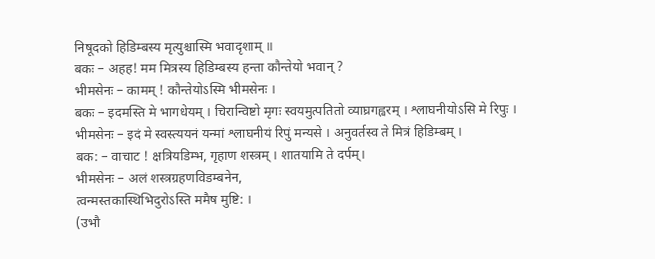निषूदको हिडिम्बस्य मृत्युश्चास्मि भवादृशाम् ॥
बकः – अहह! मम मित्रस्य हिडिम्बस्य हन्ता कौन्तेयो भवान् ?
भीमसेनः – कामम् ! कौन्तेयोऽस्मि भीमसेनः ।
बकः – इदमस्ति मे भागधेयम् । चिरान्विष्टो मृगः स्वयमुत्पतितो व्याघ्रगह्वरम् । श्लाघनीयोऽसि मे रिपुः ।
भीमसेनः – इदं मे स्वस्त्ययनं यन्मां श्लाघनीयं रिपुं मन्यसे । अनुवर्तस्व ते मित्रं हिडिम्बम् ।
बक: – वाचाट ! क्षत्रियडिम्भ, गृहाण शस्त्रम् । शातयामि ते दर्पम्।
भीमसेनः – अलं शस्त्रग्रहणविडम्बनेन,
त्वन्मस्तकास्थिभिदुरोऽस्ति ममैष मुष्टि: ।
(उभौ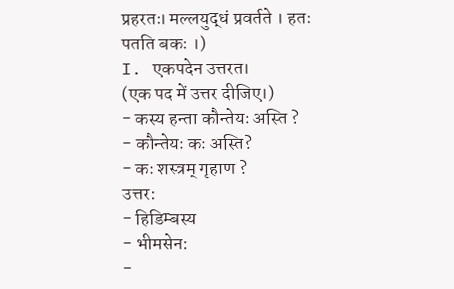प्रहरतः। मल्लयुद्धं प्रवर्तते । हतः पतति बकः ।)
I. एकपदेन उत्तरत।
(एक पद में उत्तर दीजिए।)
- कस्य हन्ता कौन्तेयः अस्ति ?
- कौन्तेयः कः अस्ति?
- कः शस्त्रम् गृहाण ?
उत्तर:
- हिडिम्बस्य
- भीमसेन:
-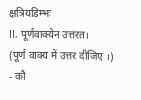क्षत्रियडिम्भः
II. पूर्णवाक्येन उत्तरत।
(पूर्ण वाक्य में उत्तर दीजिए ।)
- कौ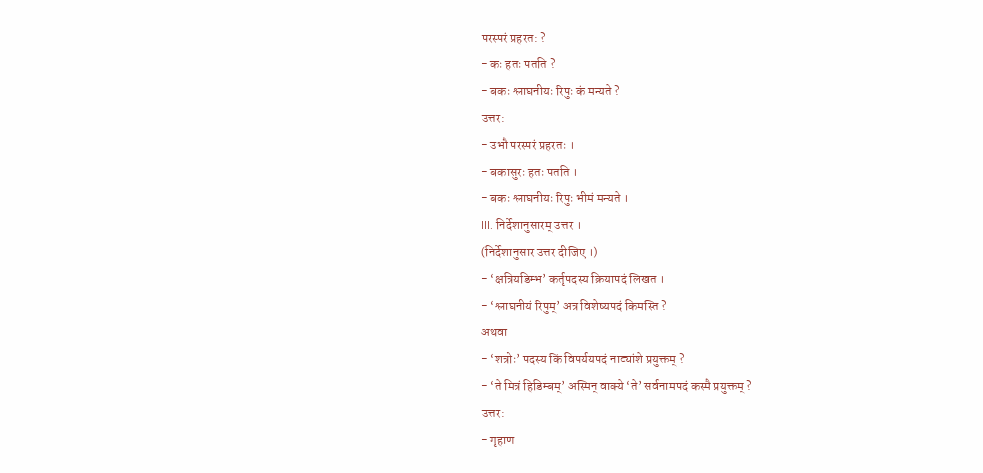परस्परं प्रहरत: ?
- कः हतः पतति ?
- बकः श्लाघनीयः रिपुः कं मन्यते ?
उत्तर:
- उभौ परस्परं प्रहरतः ।
- बकासुरः हतः पतति ।
- बकः श्लाघनीयः रिपुः भीमं मन्यते ।
III. निर्देशानुसारम् उत्तर ।
(निर्देशानुसार उत्तर दीजिए ।)
- ‘क्षत्रियडिम्भ’ कर्तृपदस्य क्रियापदं लिखत ।
- ‘श्लाघनीयं रिपुम्’ अत्र विशेष्यपदं किमस्ति ?
अथवा
- ‘शत्रोः’ पदस्य किं विपर्ययपदं नाट्यांशे प्रयुक्तम् ?
- ‘ते मित्रं हिडिम्बम्’ अस्मिन् वाक्ये ‘ते’ सर्वनामपदं कस्मै प्रयुक्तम् ?
उत्तर:
- गृहाण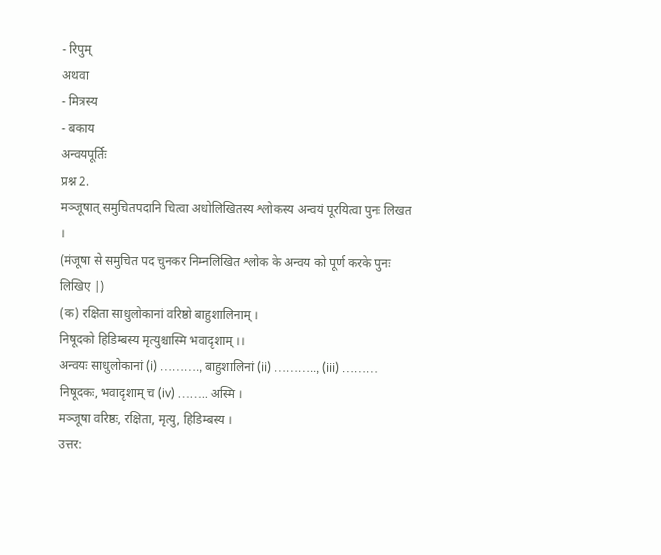- रिपुम्
अथवा
- मित्रस्य
- बकाय
अन्वयपूर्तिः
प्रश्न 2.
मञ्जूषात् समुचितपदानि चित्वा अधोलिखितस्य श्लोकस्य अन्वयं पूरयित्वा पुनः लिखत ।
(मंजूषा से समुचित पद चुनकर निम्नलिखित श्लोक के अन्वय को पूर्ण करके पुनः लिखिए |)
(क) रक्षिता साधुलोकानां वरिष्ठो बाहुशालिनाम् ।
निषूदको हिडिम्बस्य मृत्युश्चास्मि भवादृशाम् ।।
अन्वयः साधुलोकानां (i) ………., बाहुशालिनां (ii) ……….., (iii) ……… निषूदकः, भवादृशाम् च (iv) …….. अस्मि ।
मञ्जूषा वरिष्ठः, रक्षिता, मृत्यु, हिडिम्बस्य ।
उत्तर: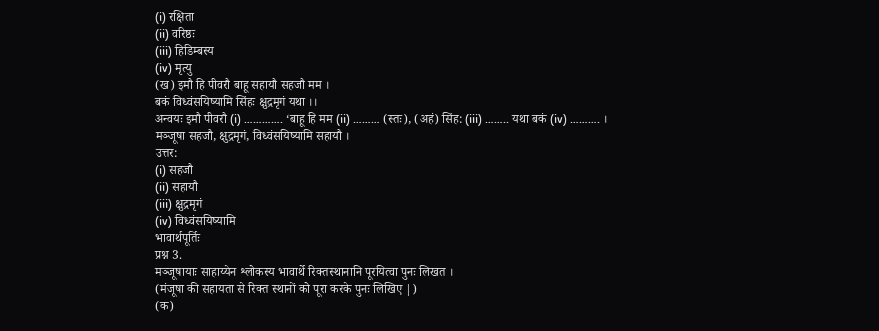(i) रक्षिता
(ii) वरिष्ठः
(iii) हिडिम्बस्य
(iv) मृत्यु
(ख) इमौ हि पीवरौ बाहू सहायौ सहजौ मम ।
बकं विध्वंसयिष्यामि सिंहः क्षुद्रमृगं यथा ।।
अन्वयः इमौ पीवरौ (i) …………. ‘बाहू हि मम (ii) ……… (स्तः), (अहं) सिंह: (iii) …….. यथा बकं (iv) ………. ।
मञ्जूषा सहजौ, क्षुद्रमृगं, विध्वंसयिष्यामि सहायौ ।
उत्तर:
(i) सहजौ
(ii) सहायौ
(iii) क्षुद्रमृगं
(iv) विध्वंसयिष्यामि
भावार्थपूर्तिः
प्रश्न 3.
मञ्जूषायाः साहाय्येन श्लोकस्य भावार्थे रिक्तस्थानानि पूरयित्वा पुनः लिखत ।
(मंजूषा की सहायता से रिक्त स्थानों को पूरा करके पुनः लिखिए |)
(क)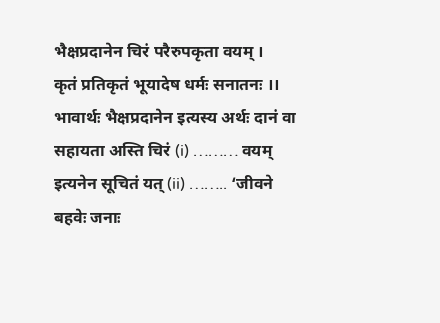भैक्षप्रदानेन चिरं परैरुपकृता वयम् ।
कृतं प्रतिकृतं भूयादेष धर्मः सनातनः ।।
भावार्थः भैक्षप्रदानेन इत्यस्य अर्थः दानं वा सहायता अस्ति चिरं (i) ……… वयम् इत्यनेन सूचितं यत् (ii) …….. ‘जीवने बहवेः जनाः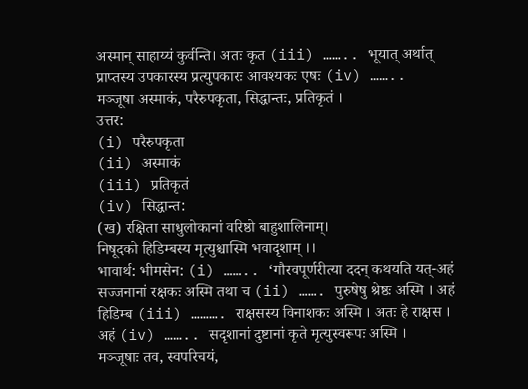अस्मान् साहाय्यं कुर्वन्ति। अतः कृत (iii) …….. भूयात् अर्थात् प्राप्तस्य उपकारस्य प्रत्युपकारः आवश्यकः एषः (iv) ……..
मञ्जूषा अस्माकं, परैरुपकृता, सिद्धान्तः, प्रतिकृतं ।
उत्तर:
(i) परैरुपकृता
(ii) अस्माकं
(iii) प्रतिकृतं
(iv) सिद्धान्त:
(ख) रक्षिता साधुलोकानां वरिष्ठो बाहुशालिनाम्।
निषूदको हिडिम्बस्य मृत्युश्चास्मि भवादृशाम् ।।
भावार्थ: भीमसेन: (i) …….. ‘गौरवपूर्णरीत्या ददन् कथयति यत्-अहं सज्जनानां रक्षकः अस्मि तथा च (ii) ……. पुरुषेषु श्रेष्ठः अस्मि । अहं हिडिम्ब (iii) ………. राक्षसस्य विनाशकः अस्मि । अतः हे राक्षस । अहं (iv) …….. सदृशानां दुष्टानां कृते मृत्युस्वरूपः अस्मि ।
मञ्जूषाः तव, स्वपरिचयं,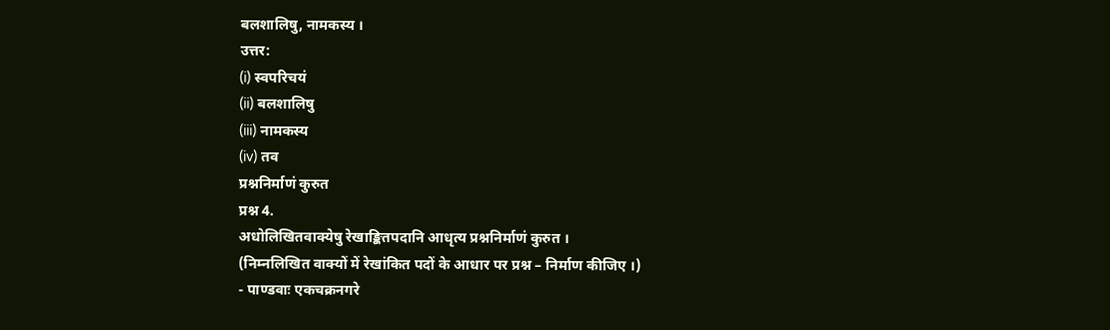बलशालिषु, नामकस्य ।
उत्तर:
(i) स्वपरिचयं
(ii) बलशालिषु
(iii) नामकस्य
(iv) तव
प्रश्ननिर्माणं कुरुत
प्रश्न 4.
अधोलिखितवाक्येषु रेखाङ्कितपदानि आधृत्य प्रश्ननिर्माणं कुरुत ।
(निम्नलिखित वाक्यों में रेखांकित पदों के आधार पर प्रश्न – निर्माण कीजिए ।)
- पाण्डवाः एकचक्रनगरे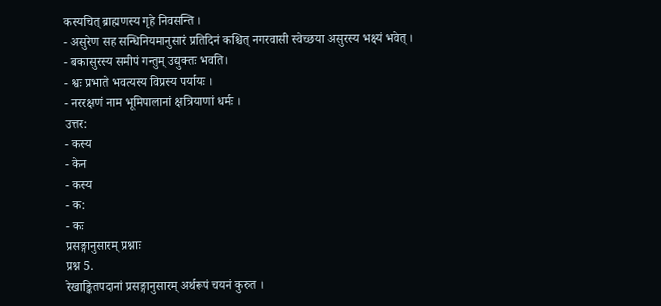कस्यचित् ब्राह्मणस्य गृहे निवसन्ति ।
- असुरेण सह सन्धिनियमानुसारं प्रतिदिनं कश्चित् नगरवासी स्वेच्छया असुरस्य भक्ष्यं भवेत् ।
- बकासुरस्य समीपं गन्तुम् उद्युक्तः भवति।
- श्वः प्रभाते भवत्यस्य विप्रस्य पर्यायः ।
- नररक्षणं नाम भूमिपालानां क्षत्रियाणां धर्मः ।
उत्तर:
- कस्य
- केन
- कस्य
- क:
- कः
प्रसङ्गानुसारम् प्रश्नाः
प्रश्न 5.
रेखाङ्कितपदानां प्रसङ्गानुसारम् अर्थरूपं चयनं कुरुत ।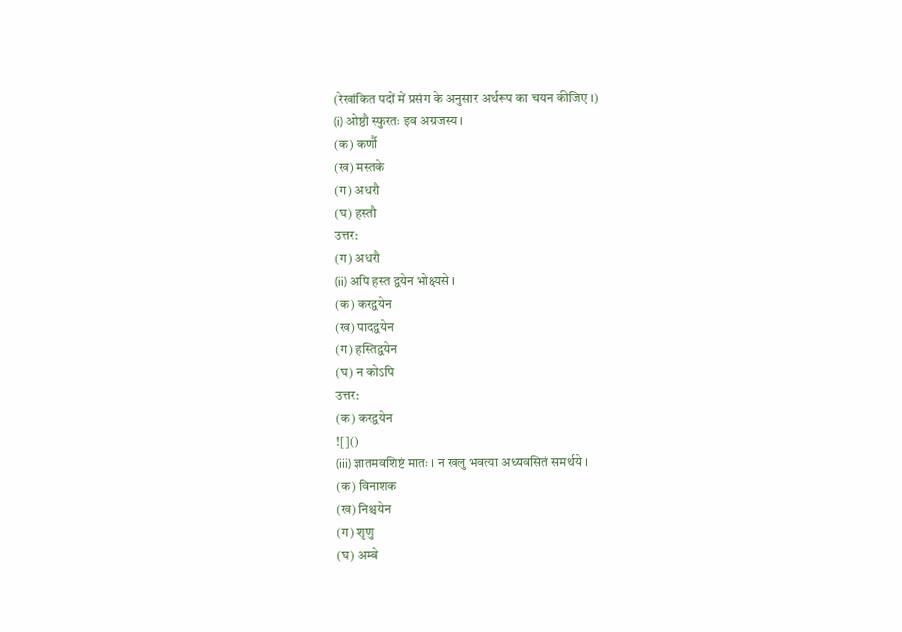(रेखांकित पदों में प्रसंग के अनुसार अर्थरूप का चयन कीजिए ।)
(i) ओष्ठौ स्फुरतः इव अग्रजस्य ।
(क) कर्णौ
(ख) मस्तके
(ग) अधरौ
(घ) हस्तौ
उत्तर:
(ग) अधरौ
(ii) अपि हस्त द्वयेन भोक्ष्यसे ।
(क) करद्वयेन
(ख) पादद्वयेन
(ग) हस्तिद्वयेन
(घ) न कोऽपि
उत्तर:
(क) करद्वयेन
![]()
(iii) ज्ञातमवशिष्टं मातः । न खलु भवत्या अध्यवसितं समर्थये ।
(क) विनाशक
(ख) निश्चयेन
(ग) शृणु
(घ) अम्बे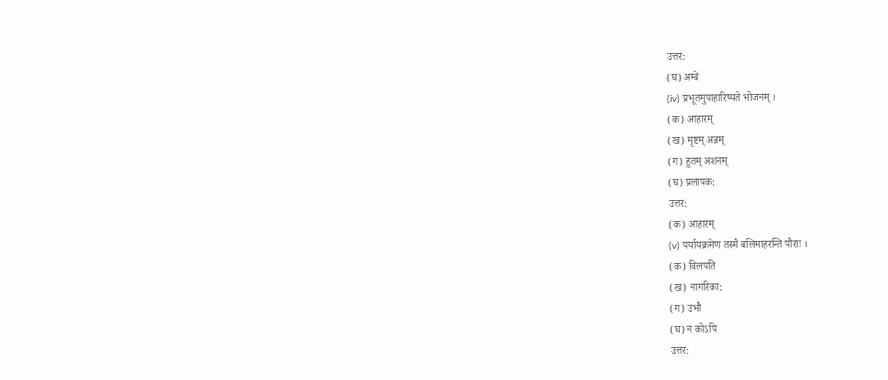उत्तर:
(घ) अम्बे
(iv) प्रभूतमुपाहारिष्यते भोजनम् ।
(क) आहारम्
(ख) मृष्टम् अन्नम्
(ग) हुतम् अशनम्
(घ) प्रलापक:
उत्तर:
(क) आहारम्
(v) पर्यायक्रमेण तस्मै बलिमाहरन्ति पौराः ।
(क) विलपति
(ख) नागरिका:
(ग) उभौ
(घ) न कोऽपि
उत्तर: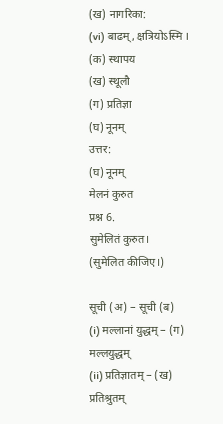(ख) नागरिका:
(vi) बाढम्, क्षत्रियोऽस्मि ।
(क) स्थापय
(ख) स्थूलौ
(ग) प्रतिज्ञा
(घ) नूनम्
उत्तर:
(घ) नूनम्
मेलनं कुरुत
प्रश्न 6.
सुमेलितं कुरुत।
(सुमेलित कीजिए।)

सूची (अ) – सूची (ब)
(i) मल्लानां युद्धम् – (ग) मल्लयुद्धम्
(ii) प्रतिज्ञातम् – (ख) प्रतिश्रुतम्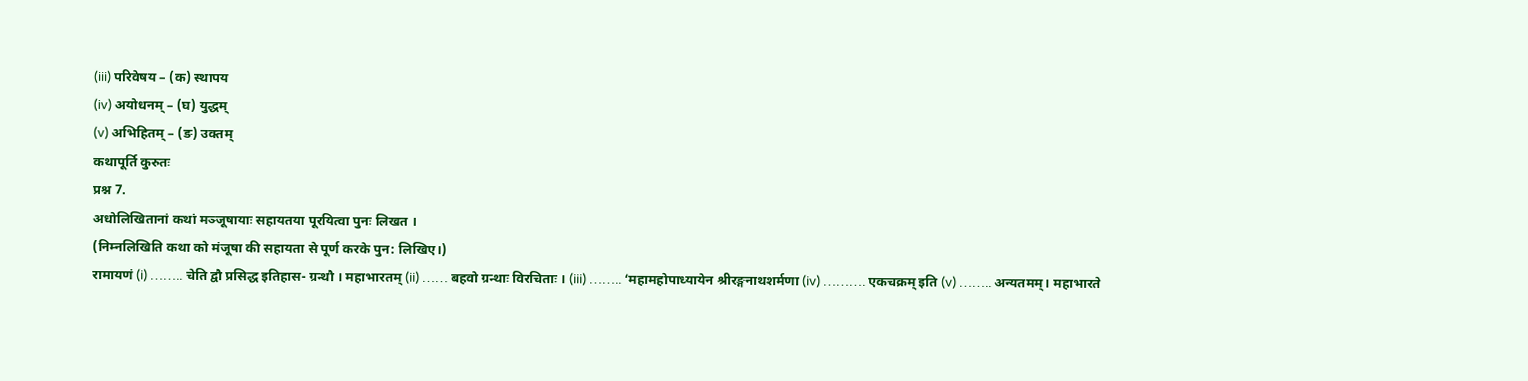(iii) परिवेषय – (क) स्थापय
(iv) अयोधनम् – (घ) युद्धम्
(v) अभिहितम् – (ङ) उक्तम्
कथापूर्ति कुरुतः
प्रश्न 7.
अधोलिखितानां कथां मञ्जूषायाः सहायतया पूरयित्वा पुनः लिखत ।
(निम्नलिखिति कथा को मंजूषा की सहायता से पूर्ण करके पुन: लिखिए।)
रामायणं (i) …….. चेति द्वौ प्रसिद्ध इतिहास- ग्रन्थौ । महाभारतम् (ii) …… बहवो ग्रन्थाः विरचिताः । (iii) …….. ‘महामहोपाध्यायेन श्रीरङ्गनाथशर्मणा (iv) ………. एकचक्रम् इति (v) …….. अन्यतमम्। महाभारते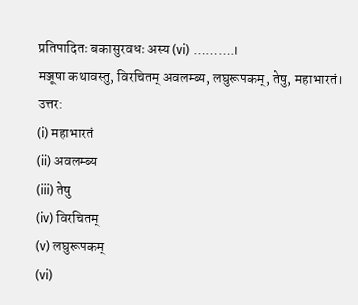प्रतिपादितः बकासुरवधः अस्य (vi) ……….।
मञ्जूषा कथावस्तु, विरचितम् अवलम्ब्य, लघुरूपकम्, तेषु, महाभारतं।
उत्तर:
(i) महाभारतं
(ii) अवलम्ब्य
(iii) तेषु
(iv) विरचितम्
(v) लघुरूपकम्
(vi)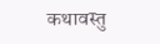कथावस्तु